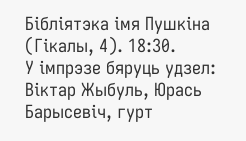Бібліятэка імя Пушкіна (Гікалы, 4). 18:30.
У імпрэзе бяруць удзел: Віктар Жыбуль, Юрась Барысевіч, гурт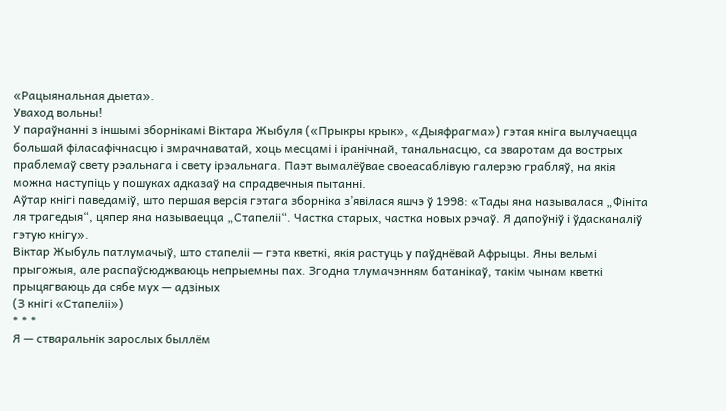«Рацыянальная дыета».
Уваход вольны!
У параўнанні з іншымі зборнікамі Віктара Жыбуля («Прыкры крык», «Дыяфрагма») гэтая кніга вылучаецца большай філасафічнасцю і змрачнаватай, хоць месцамі і іранічнай, танальнасцю, са зваротам да вострых праблемаў свету рэальнага і свету ірэальнага. Паэт вымалёўвае своеасаблівую галерэю грабляў, на якія можна наступіць у пошуках адказаў на спрадвечныя пытанні.
Аўтар кнігі паведаміў, што першая версія гэтага зборніка з’явілася яшчэ ў 1998: «Тады яна называлася „Фініта ля трагедыя“, цяпер яна называецца „Стапеліі“. Частка старых, частка новых рэчаў. Я дапоўніў і ўдасканаліў гэтую кнігу».
Віктар Жыбуль патлумачыў, што стапеліі — гэта кветкі, якія растуць у паўднёвай Афрыцы. Яны вельмі прыгожыя, але распаўсюджваюць непрыемны пах. Згодна тлумачэнням батанікаў, такім чынам кветкі прыцягваюць да сябе мух — адзіных
(З кнігі «Стапеліі»)
* * *
Я — стваральнік зарослых быллём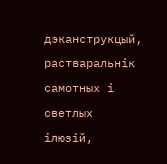дэканструкцый,
растваральнік самотных і светлых ілюзій,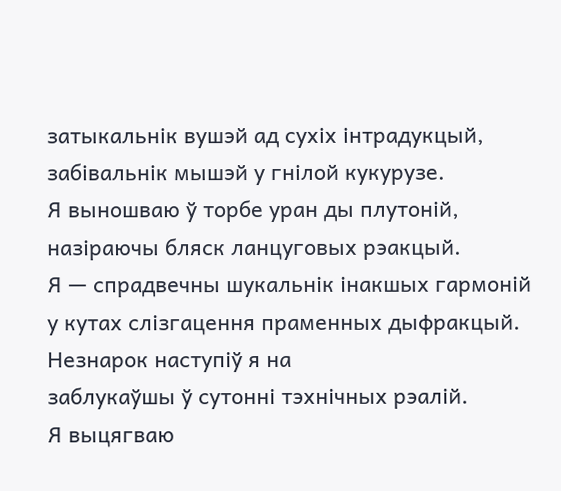затыкальнік вушэй ад сухіх інтрадукцый,
забівальнік мышэй у гнілой кукурузе.
Я выношваю ў торбе уран ды плутоній,
назіраючы бляск ланцуговых рэакцый.
Я — спрадвечны шукальнік інакшых гармоній
у кутах слізгацення праменных дыфракцый.
Незнарок наступіў я на
заблукаўшы ў сутонні тэхнічных рэалій.
Я выцягваю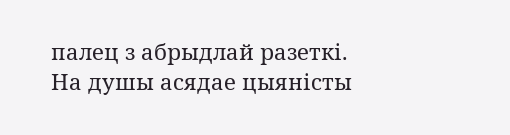палец з абрыдлай разеткі.
На душы асядае цыяністы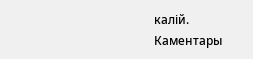калій.
Каментары